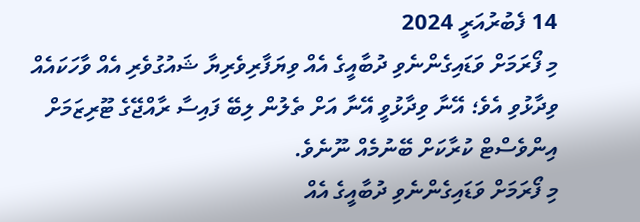14 ފެބުރުއަރީ 2024
މި ފޯރަމަށް ވަޑައިގެންނެވި ދުބާއީގެ އެއް ވިޔަފާރިވެރިޔާ ޝައުގުވެރި އެއް ވާހަކައެއް ވިދާޅުވި އެވެ؛ އޭނާ ވިދާޅުވީ އޭނާ އަށް ތެލުން ލިބޭ ފައިސާ ރާއްޖޭގެ ޓޫރިޒަމަށް އިންވެސްޓް ކުރާކަށް ބޭނުމެއް ނޫނެވެ.
މި ފޯރަމަށް ވަޑައިގެންނެވި ދުބާއީގެ އެއް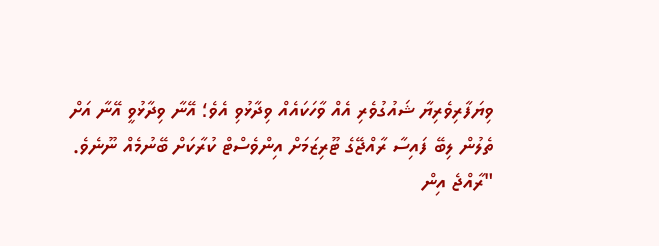ވިޔަފާރިވެރިޔާ ޝައުގުވެރި އެއް ވާހަކައެއް ވިދާޅުވި އެވެ؛ އޭނާ ވިދާޅުވީ އޭނާ އަށް ތެލުން ލިބޭ ފައިސާ ރާއްޖޭގެ ޓޫރިޒަމަށް އިންވެސްޓް ކުރާކަށް ބޭނުމެއް ނޫނެވެ.
"ރާއްޖެ އިން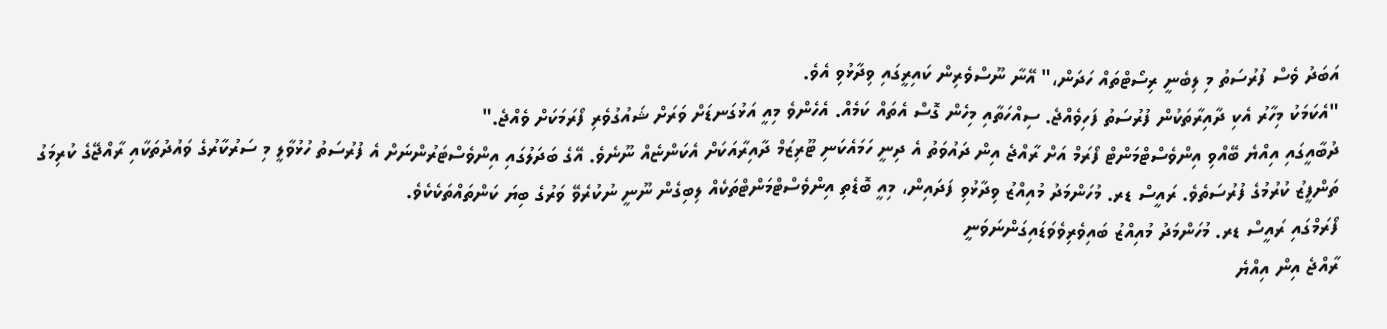އަބަދު ވެސް ފުރުސަތު މި ލިބެނީ ރިސޯޓްތައް ހަދަން،" އޭނާ ނޫސްވެރިން ކައިރީގައި ވިދާޅުވި އެވެ.
"އެކަމަކު މިހާރު އެކި ދާއިރާތަކުން ފުރުސަތު ފަހިވެއްޖެ. ސިއްހަތާއި މިހެން ގޮސް އެތައް ކަމެއް. އެހެންވެ މިއީ އަޅުގަނޑަށް ވަރަށް ޝައުގުވެރި ފޯރަމަކަށް ވެއްޖެ."
ދުބާއީގައި އިއްޔެ ބޭއްވި އިންވެސްޓްމަންޓް ފޯރަމް އަށް ރާއްޖެ އިން ދައުވަތު އެ ދިނީ ހަމައެކަނި ޓޫރިޒަމް ދާއިރާއަކަށް އެކަންޏެއް ނޫނެވެ. އޭގެ ބަދަލުގައި އިންވެސްޓަރުންނަށް އެ ފުރުސަތު ހުޅުވާލީ މި ސަރުކާރުގެ ވައުދުތަކާއި ރާއްޖޭގެ ކުރިމަގު ތަންފީޒު ކުރުމުގެ ފުރުސަތެވެ. ރައީސް ޑރ. މުހަންމަދު މުއިއްޒު ވިދާޅުވި ފަދައިން، މިއީ ބޮޑެތި އިންވެސްޓްމަންޓްތަކެއް ލިބިގެން ނޫނީ ނުކުރެވޭ ވަރުގެ ބިޔަ ކަންތައްތަކެކެވެ.
ފޯރަމްގައި ރައީސް ޑރ. މުހަންމަދު މުއިއްޒު ބައިވެރިވެވަޑައިގަންނަވަނީ
ރާއްޖެ އިން އިއްޔެ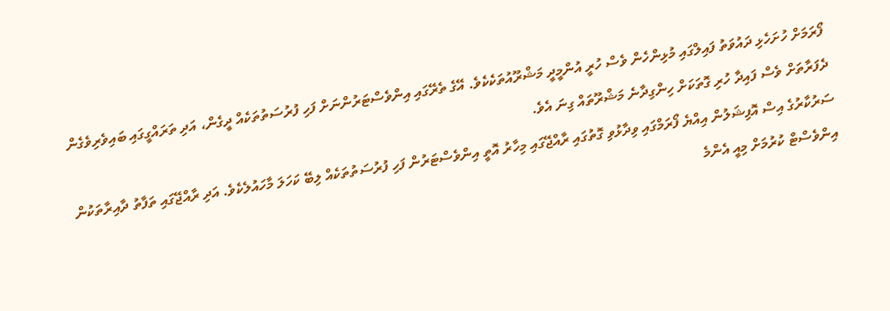ފޯރަމަށް ހުށަހެޅި ދައުވަތު ފައިލްގައި މުޅިންހެން ވެސް ހުރީ އުންމީދީ މަޝްރޫއުތަކެކެވެ. އޭގެ ތެރޭގައި އިންވެސްޓަރުންނަށް ފަހި ފުރުސަތުތަކެއް ދީގެން، އަދި ތަރައްގީގައި ބައިވެރިވެގެން ދެފަރާތަށް ވެސް ފައިދާ ހުރި ގޮތަކަށް ހިންގިދާނެ މަޝްރޫތައް ގިނަ އެވެ.
ސަރުކާރުގެ އިސް އޮފިޝަލުން އިއްޔެ ފޯރަމްގައި ވިދާޅުވި ގޮތުގައި ރާއްޖޭގައި މިހާރު އޮތީ އިންވެސްޓަރުން ފަހި ފުރުސަތުތަކެއް ލިބޭ ކަހަލަ މާހައުލެކެވެ. އަދި ރާއްޖޭގައި ތަފާތު ދާއިރާތަކުން އިންވެސްޓް ކުރުމަށް މިއީ އެންމެ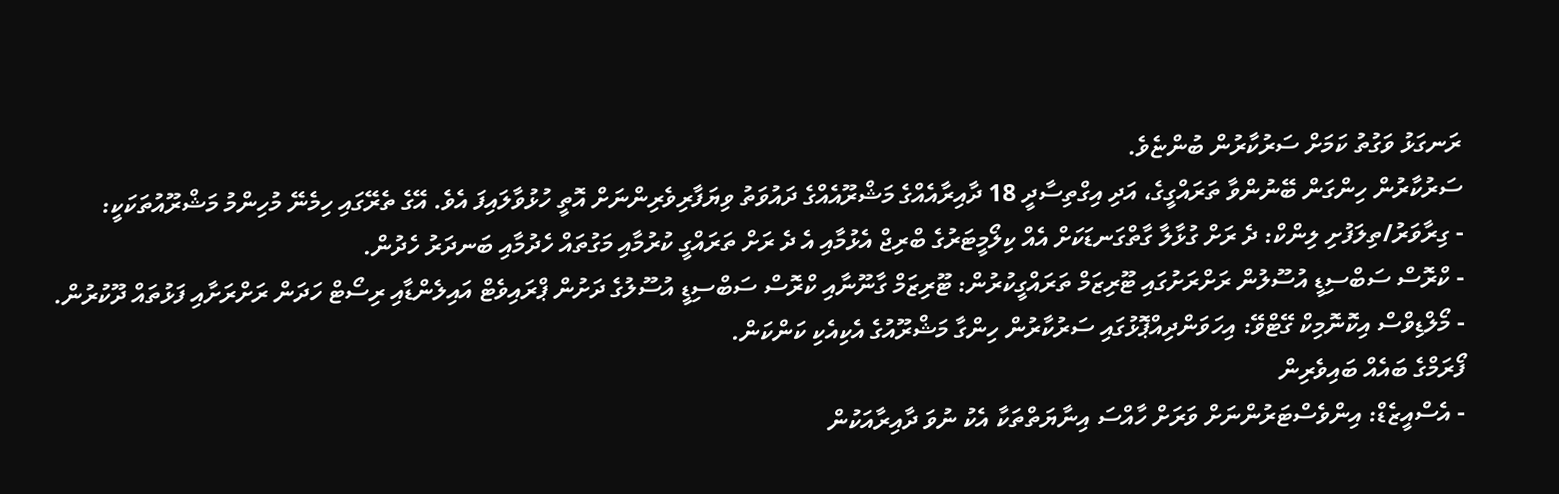ރަނގަޅު ވަގުތު ކަމަށް ސަރުކާރުން ބުންޏެވެ.
ސަރުކާރުން ހިންގަން ބޭނުންވާ ތަރައްގީގެ، އަދި އިގްތިސާދީ 18 ދާއިރާއެއްގެ މަޝްރޫއެއްގެ ދައުވަތު ވިޔަފާރިވެރިންނަށް އޮތީ ހުޅުވާލައިފަ އެވެ. އޭގެ ތެރޭގައި ހިމެނޭ މުހިންމު މަޝްރޫއުތަކަކީ:
- ގިރާވަރު/ތިލަފުށި ލިންކް: ދެ ރަށް ގުޅާލާ ގާތްގަނޑަކަށް އެއް ކިލޯމީޓަރުގެ ބްރިޖް އެޅުމާއި އެ ދެ ރަށް ތަރައްގީ ކުރުމާއި މަގުތައް ހެދުމާއި ބަނދަރު ހެދުން.
- ކްރޮސް ސަބްސިޑީ އުސޫލުން ރަށްރަށުގައި ޓޫރިޒަމް ތަރައްގީކުރުން: ޓޫރިޒަމް ގާނޫނާއި ކްރޮސް ސަބްސިޑީ އުސޫލުގެ ދަށުން ޕްރައިވެޓް އައިލެންޑާއި ރިސޯޓް ހަދަން ރަށްރަށާއި ފަޅުތައް ދޫކުރުން.
- މޯލްޑިވްސް އިކޮނޮމިކް ގޭޓްވޭ: އިހަވަންދިއްޕޮޅުގައި ސަރުކާރުން ހިންގާ މަޝްރޫއުގެ އެކިއެކި ކަންކަން.
ފޯރަމްގެ ބައެއް ބައިވެރިން
- އެސްއީޒެޑް: އިންވެސްޓަރުންނަށް ވަރަށް ހާއްސަ އިނާޔަތްތަކާ އެކު ނުވަ ދާއިރާއަކުން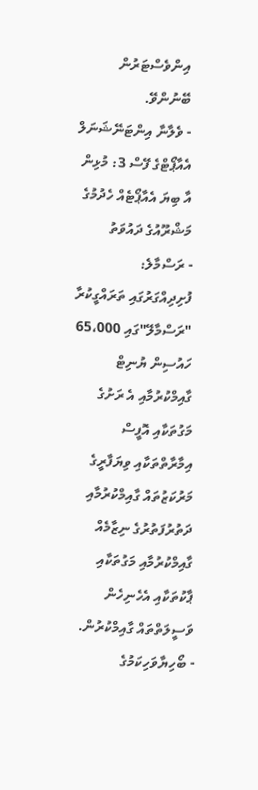އިންވެސްޓަރުން ބޭނުންވޭ.
- ވެލާނާ އިންޓަނޭޝަނަލް އެއާޕޯޓްގެ ފޭސް 3: މުޅިން އާ ބިޔަ އެއާޕޯޓެއް ހެދުމުގެ މަޝްރޫއުގެ ދައުވަތު
- ރަސްމާލެ: ފުށިދިއްގަރުގައި ތަރައްގީކުރާ "ރަސްމާލޭ"ގައި 65،000 ހައުސިން ޔުނިޓް ގާއިމްކުރުމާއި އެ ރަށުގެ މަގުތަކާއި އޮފީސް އިމާރާތްތަކާއި ވިޔަފާރީގެ މަރުކަޒުތައް ގާއިމްކުރުމާއި ދަތުރުފަތުރުގެ ނިޒާމެއް ގާއިމްކުރުމާއި މަގުތަކާއި ޕާކުތަކާއި އެހެނިހެން ވަސީލަތްތައް ގާއިމްކުރުން.
- ބޯހިޔާވަހިކަމުގެ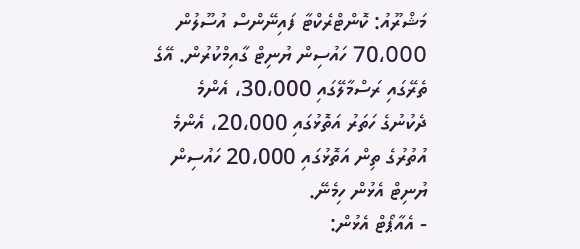މަޝްރޫއު: ކޮންޓްރެކްޓާ ފައިނޭންސް އުސޫލުން 70،000 ހައުސިން ޔުނިޓް ގާއިމްކުރުން. އޭގެ ތެރޭގައި ރަސްމާލޭގައި 30،000، އެންމެ ދެކުނުގެ ހަތަރު އަތޮޅުގައި 20،000، އެންމެ އުތުރުގެ ތިން އަތޮޅުގައި 20،000 ހައުސިން ޔުނިޓް އެޅުން ހިމެނޭ.
- އެއާޕޯޓް އެޅުން: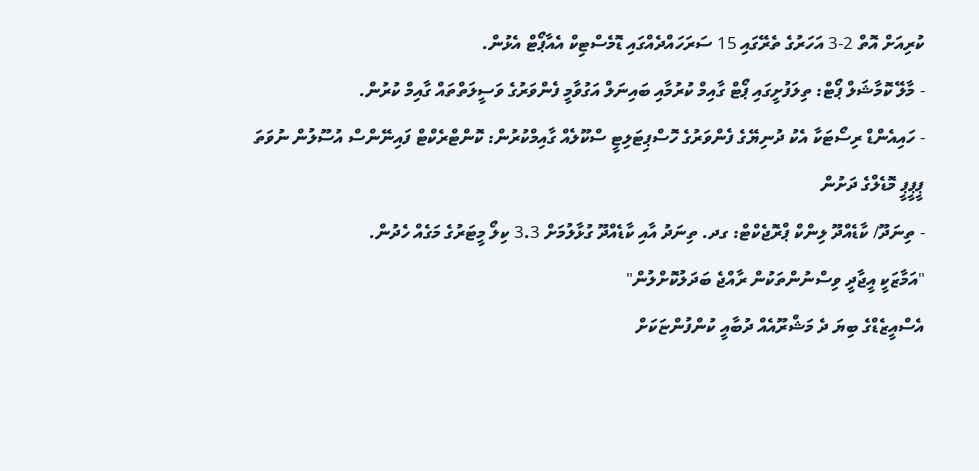ކުރިއަށް އޮތް 2-3 އަހަރުގެ ތެރޭގައި 15 ސަރަހައްދެއްގައި ޑޮމެސްޓިކް އެއާޕޯޓް އެޅުން.
- މާލޭ ކޮމާޝަލް ޕޯޓް: ތިލަފުށީގައި ޕޯޓް ގާއިމް ކުރުމާއި ބައިނަލް އަގުވާމީ ފެންވަރުގެ ވަސީލަތްތައް ގާއިމް ކުރުން.
- ހައިއެންޑް ރިސޯޓަކާ އެކު ދުނިޔޭގެ ފެންވަރުގެ ހޮސްޕިޓަލިޓީ ސްކޫލެއް ގާއިމްކުރުން: ކޮންޓްރެކްޓް ފައިނޭންސް އުސޫލުން ނުވަތަ ޕީޕީޕީ މޮޑެލްގެ ދަށުން
- ތިނަދޫ/ ކާޑެއްދޫ ލިންކް ޕްރޮޖެކްޓް: ގދ. ތިނަދު އާއި ކާޑެއްދޫ ގުޅާލުމަށް 3.3 ކިލޯ މީޓަރުގެ މަގެއް ހެދުން.
"އަމާޒަކީ އީޖާދީ ވިސްނުންތަކުން ރާއްޖެ ބަދަލުކޮށްލުން"
އެސްއީޒެޑްގެ ބިޔަ ދެ މަޝްރޫއެއް ދުބާއީ ކުންފުންޏަކަށް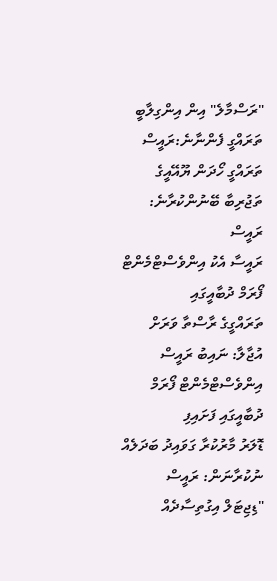"ރަސްމާލެ" އިން އިންގިލާބީ ތަރައްގީ ފެންނާނެ:ރައީސް
ތަރައްގީ ހޯދަން ޔޫއޭއީގެ ތަޖުރިބާ ބޭނުންކުރާނެ: ރައީސް
ރައީސާ އެކު އިންވެސްޓްމެންޓް ފޯރަމް ދުބާއީގައި
ތަރައްގީގެ ރާސްތާ ވަރަށް އުޖާލާ: ނައިބު ރައީސް
އިންވެސްޓްމެންޓް ފޯރަމް ދުބާއީގައި ފަށައިފި
ޑޮލަރު މާރުކުރާ ގަވައިދު ބަދަލެއް ނުކުރާނަން: ރައީސް
"ޑިޖިޓަލް އިގުތިސާދެއް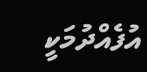އުފެއްދުމަކީ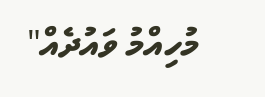މުހިއްމު ވައުދެއް"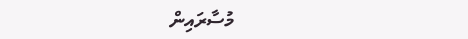މުސާރައިން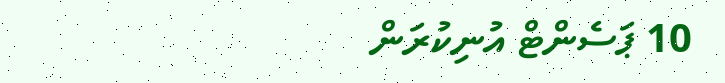10 ޕަސެންޓް އުނިކުރަން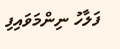ފަލާހު ނިންމަވައިފި